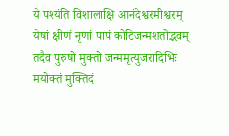ये पश्यंति विशालाक्षि आनंदेश्वरमीश्वरम्
येषां क्षीणं नृणां पापं कोटिजन्मशतोद्भवम्
तदैव पुरुषो मुक्तो जन्ममृत्युजरादिभिः
मयोक्तं मुक्तिदं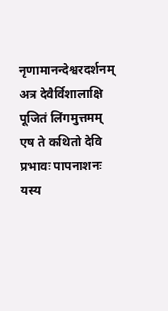नृणामानन्देश्वरदर्शनम् अत्र देवैर्विशालाक्षि पूजितं लिंगमुत्तमम्
एष ते कथितो देवि प्रभावः पापनाशनः
यस्य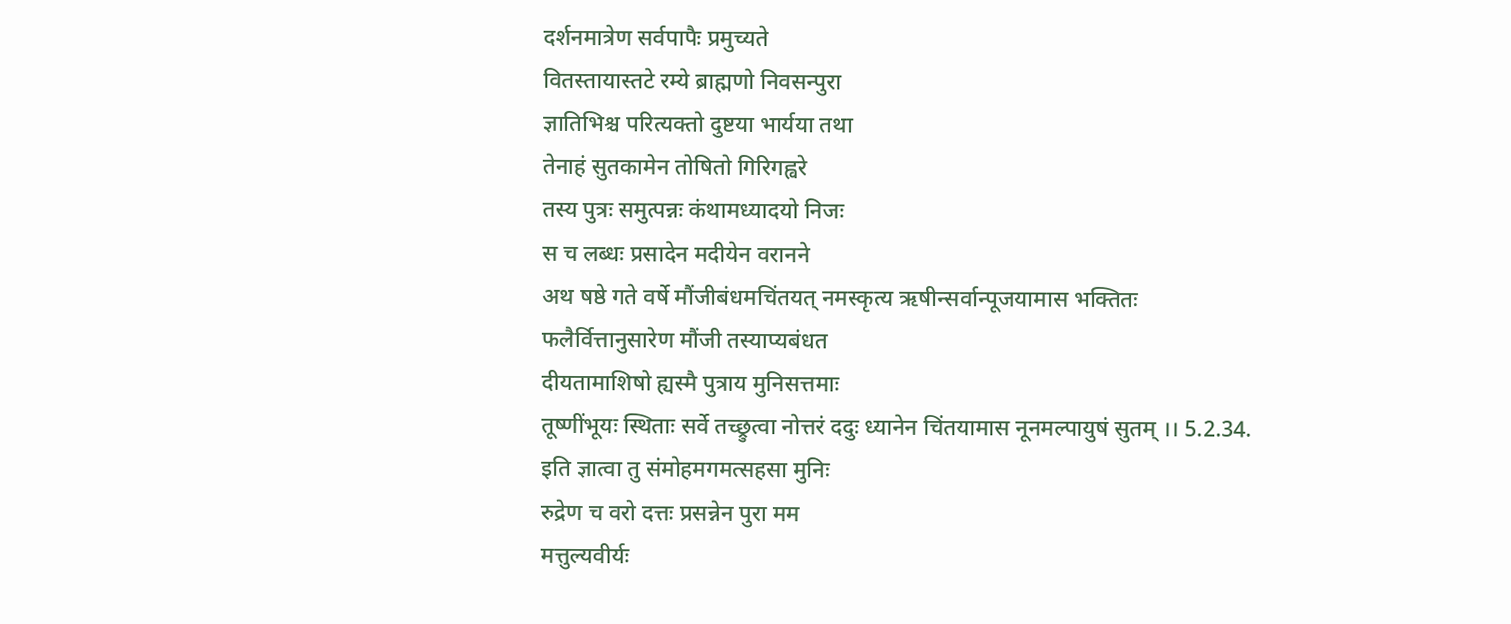दर्शनमात्रेण सर्वपापैः प्रमुच्यते
वितस्तायास्तटे रम्ये ब्राह्मणो निवसन्पुरा
ज्ञातिभिश्च परित्यक्तो दुष्टया भार्यया तथा
तेनाहं सुतकामेन तोषितो गिरिगह्वरे
तस्य पुत्रः समुत्पन्नः कंथामध्यादयो निजः
स च लब्धः प्रसादेन मदीयेन वरानने
अथ षष्ठे गते वर्षे मौंजीबंधमचिंतयत् नमस्कृत्य ऋषीन्सर्वान्पूजयामास भक्तितः
फलैर्वित्तानुसारेण मौंजी तस्याप्यबंधत
दीयतामाशिषो ह्यस्मै पुत्राय मुनिसत्तमाः
तूष्णींभूयः स्थिताः सर्वे तच्छ्रुत्वा नोत्तरं ददुः ध्यानेन चिंतयामास नूनमल्पायुषं सुतम् ।। 5.2.34.
इति ज्ञात्वा तु संमोहमगमत्सहसा मुनिः
रुद्रेण च वरो दत्तः प्रसन्नेन पुरा मम
मत्तुल्यवीर्यः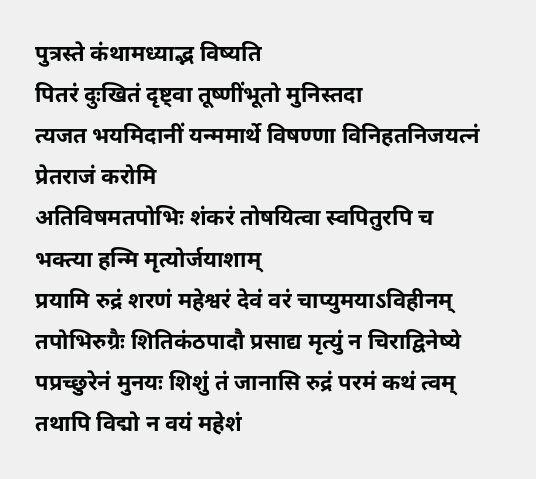पुत्रस्ते कंथामध्याद्भ विष्यति
पितरं दुःखितं दृष्ट्वा तूष्णींभूतो मुनिस्तदा
त्यजत भयमिदानीं यन्ममार्थे विषण्णा विनिहतनिजयत्नं प्रेतराजं करोमि
अतिविषमतपोभिः शंकरं तोषयित्वा स्वपितुरपि च भक्त्या हन्मि मृत्योर्जयाशाम्
प्रयामि रुद्रं शरणं महेश्वरं देवं वरं चाप्युमयाऽविहीनम्
तपोभिरुग्रैः शितिकंठपादौ प्रसाद्य मृत्युं न चिराद्विनेष्ये
पप्रच्छुरेनं मुनयः शिशुं तं जानासि रुद्रं परमं कथं त्वम्
तथापि विद्मो न वयं महेशं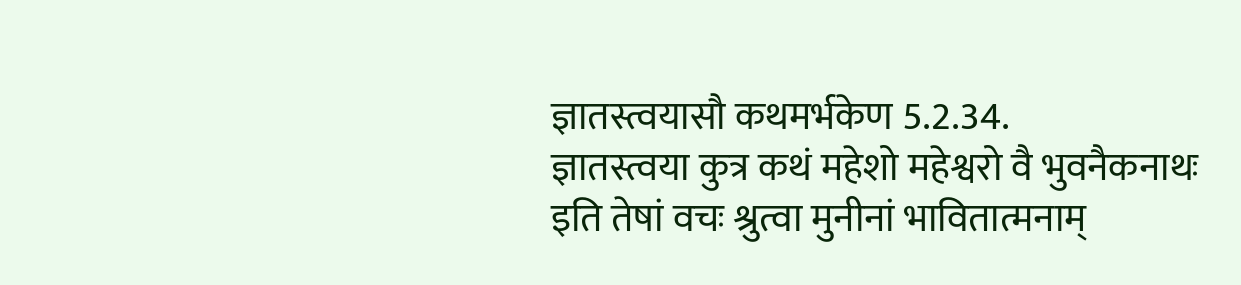ज्ञातस्त्वयासौ कथमर्भकेण 5.2.34.
ज्ञातस्त्वया कुत्र कथं महेशो महेश्वरो वै भुवनैकनाथः
इति तेषां वचः श्रुत्वा मुनीनां भावितात्मनाम्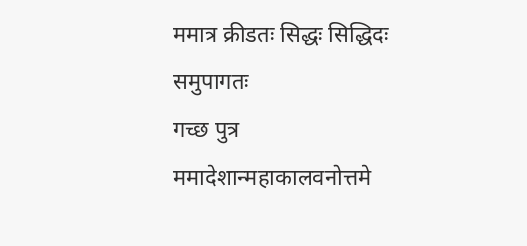ममात्र क्रीडतः सिद्धः सिद्धिदः समुपागतः
गच्छ पुत्र ममादेशान्महाकालवनोत्तमे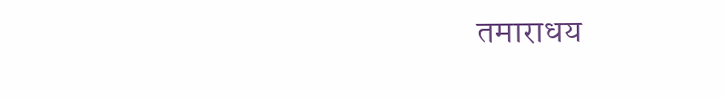तमाराधय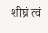शीघ्रं त्वं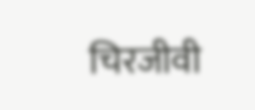चिरजीवी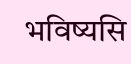भविष्यसि